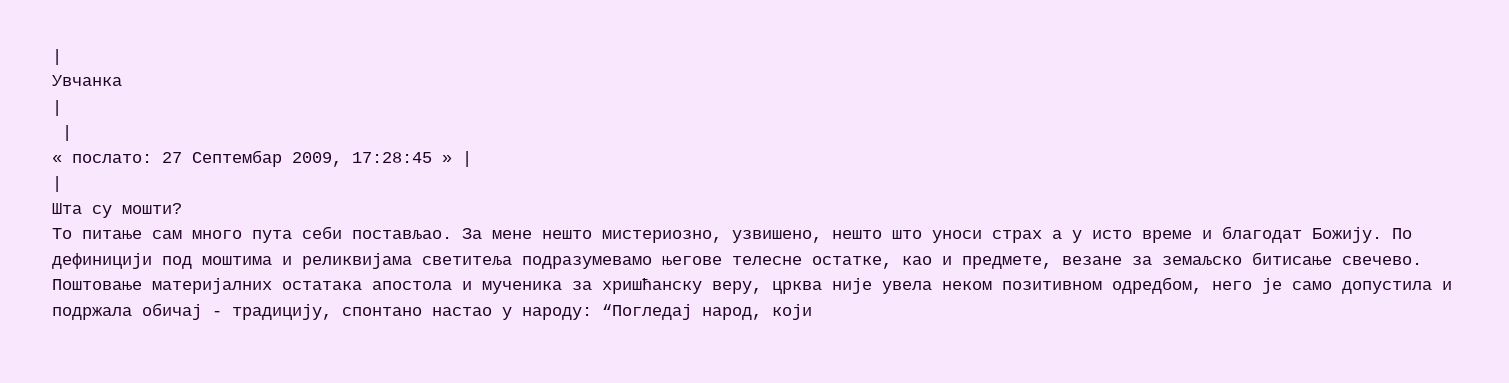|
Увчанка
|
 |
« послато: 27 Септембар 2009, 17:28:45 » |
|
Шта су мошти?
То питање сам много пута себи постављао. За мене нешто мистериозно, узвишено, нешто што уноси страх а у исто време и благодат Божију. По дефиницији под моштима и реликвијама светитеља подразумевамо његове телесне остатке, као и предмете, везане за земаљско битисање свечево. Поштовање материјалних остатака апостола и мученика за хришћанску веру, црква није увела неком позитивном одредбом, него је само допустила и подржала обичај - традицију, спонтано настао у народу: “Погледај народ, који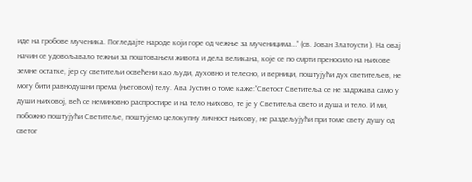иде на гробове мученика. Погледајте народе који горе од чежње за мученицима…” (св. Јован Златоусти ). На овај начин се удовољавало тежњи за поштовањем живота и дела великана, које се по смрти преносило на њихове земне остатке, јер су светитељи освећени као људи, духовно и телесно, и верници, поштујући дух светитељев, не могу бити равнодушни према (његовом) телу. Ава Јустин о томе каже:“Светост Светитеља се не задржава само у души њиховој, већ се неминовно распростире и на тело њихово, те је у Светитеља свето и душа и тело. И ми, побожно поштујући Светитеље, поштујемо целокупну личност њихову, не раздељујући при томе свету душу од светог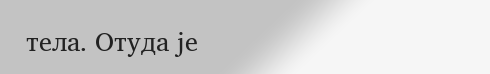тела. Отуда је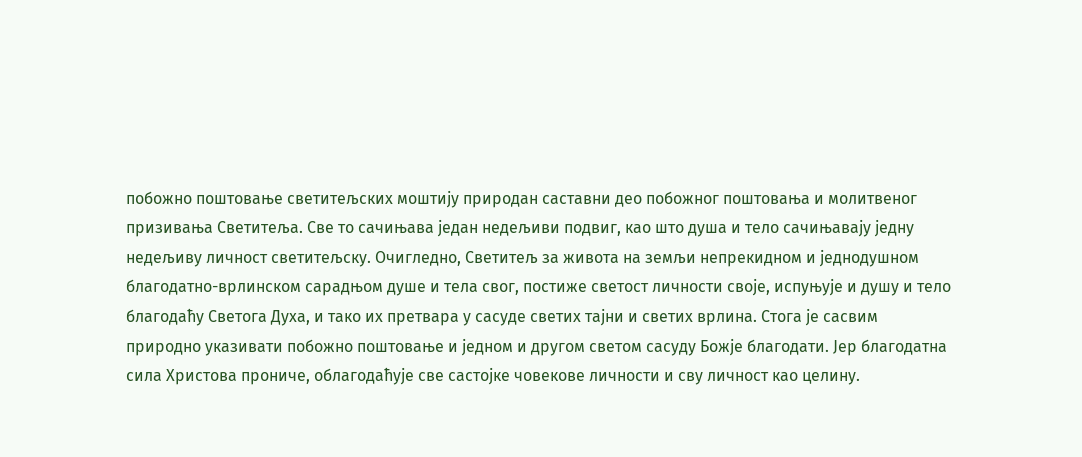побожно поштовање светитељских моштију природан саставни део побожног поштовања и молитвеног призивања Светитеља. Све то сачињава један недељиви подвиг, као што душа и тело сачињавају једну недељиву личност светитељску. Очигледно, Светитељ за живота на земљи непрекидном и једнодушном благодатно-врлинском сарадњом душе и тела свог, постиже светост личности своје, испуњује и душу и тело благодаћу Светога Духа, и тако их претвара у сасуде светих тајни и светих врлина. Стога је сасвим природно указивати побожно поштовање и једном и другом светом сасуду Божје благодати. Јер благодатна сила Христова прониче, облагодаћује све састојке човекове личности и сву личност као целину.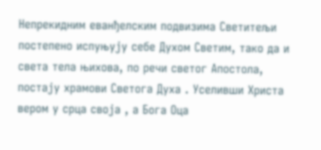Непрекидним еванђелским подвизима Светитељи постепено испуњују себе Духом Светим, тако да и света тела њихова, по речи светог Апостола, постају храмови Светога Духа . Уселивши Христа вером у срца своја , а Бога Оца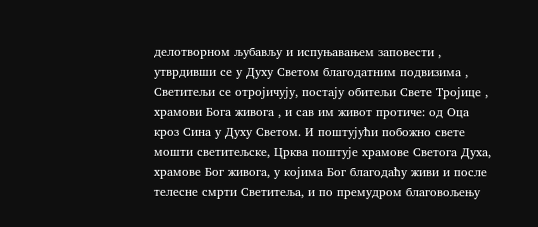делотворном љубављу и испуњавањем заповести , утврдивши се у Духу Светом благодатним подвизима , Светитељи се отројичују, постају обитељи Свете Тројице , храмови Бога живога , и сав им живот протиче: од Оца кроз Сина у Духу Светом. И поштујући побожно свете мошти светитељске, Црква поштује храмове Светога Духа, храмове Бог живога, у којима Бог благодаћу живи и после телесне смрти Светитеља, и по премудром благовољењу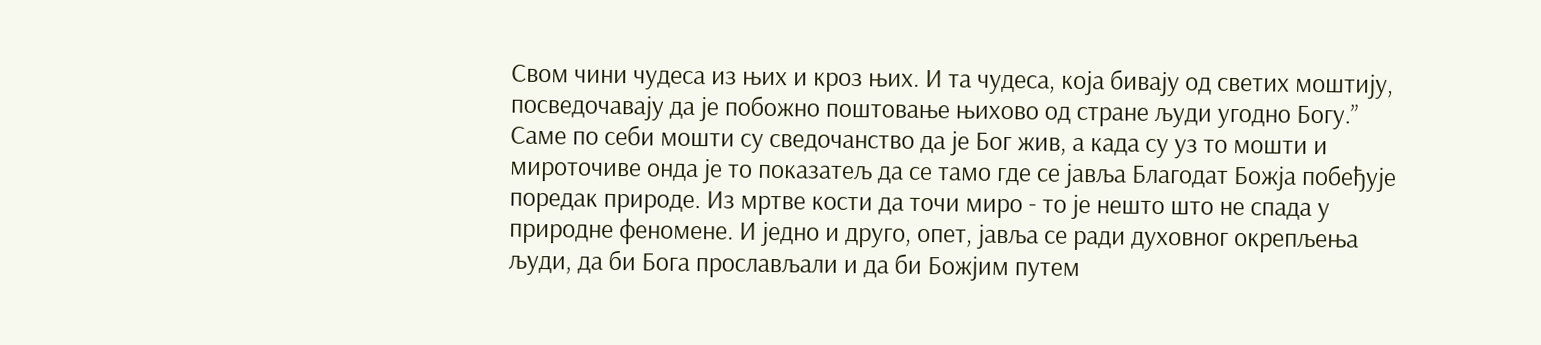Свом чини чудеса из њих и кроз њих. И та чудеса, која бивају од светих моштију, посведочавају да је побожно поштовање њихово од стране људи угодно Богу.” Саме по себи мошти су сведочанство да је Бог жив, а када су уз то мошти и мироточиве онда је то показатељ да се тамо где се јавља Благодат Божја побеђује поредак природе. Из мртве кости да точи миро - то је нешто што не спада у природне феномене. И једно и друго, опет, јавља се ради духовног окрепљења људи, да би Бога прослављали и да би Божјим путем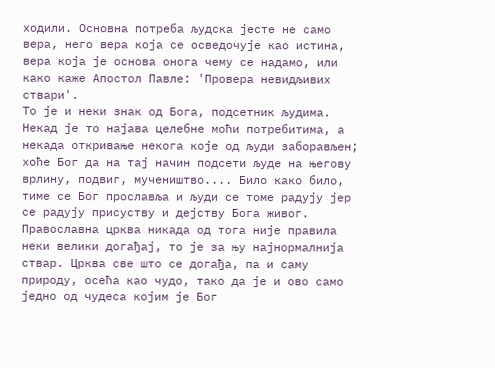ходили. Основна потреба људска јесте не само вера, него вера која се осведочује као истина, вера која је основа онога чему се надамо, или како каже Апостол Павле: 'Провера невидљивих ствари'.
То је и неки знак од Бога, подсетник људима. Некад је то најава целебне моћи потребитима, а некада откривање некога које од људи заборављен; хоће Бог да на тај начин подсети људе на његову врлину, подвиг, мучеништво.... Било како било, тиме се Бог прославља и људи се томе радују јер се радују присуству и дејству Бога живог. Православна црква никада од тога није правила неки велики догађај, то је за њу најнормалнија ствар. Црква све што се догађа, па и саму природу, осећа као чудо, тако да је и ово само једно од чудеса којим је Бог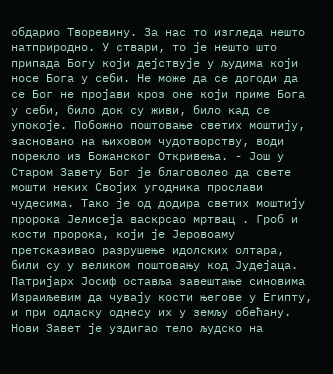обдарио Творевину. За нас то изгледа нешто натприродно. У ствари, то је нешто што припада Богу који дејствује у људима који носе Бога у себи. Не може да се догоди да се Бог не пројави кроз оне који приме Бога у себи, било док су живи, било кад се упокоје. Побожно поштовање светих моштију, засновано на њиховом чудотворству, води порекло из Божанског Откривења. - Још у Старом Завету Бог је благоволео да свете мошти неких Својих угодника прослави чудесима. Тако је од додира светих моштију пророка Јелисеја васкрсао мртвац . Гроб и кости пророка, који је Јеровоаму претсказивао разрушење идолских олтара, били су у великом поштовању код Јудејаца. Патријарх Јосиф оставља завештање синовима Израиљевим да чувају кости његове у Египту, и при одласку однесу их у земљу обећану. Нови Завет је уздигао тело људско на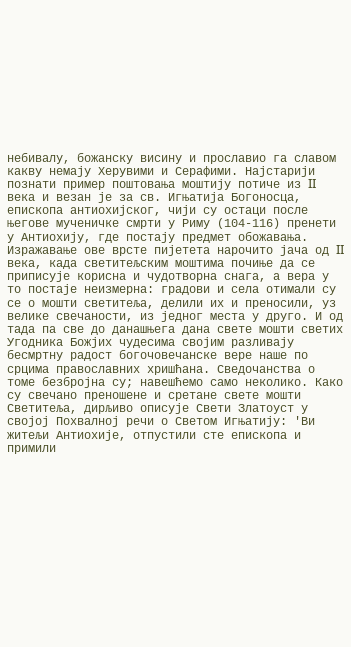небивалу, божанску висину и прославио га славом какву немају Херувими и Серафими. Најстарији познати пример поштовања моштију потиче из II века и везан је за св. Игњатија Богоносца, епископа антиохијског, чији су остаци после његове мученичке смрти у Риму (104-116) пренети у Антиохију, где постају предмет обожавања. Изражавање ове врсте пијетета нарочито јача од II века, када светитељским моштима почиње да се приписује корисна и чудотворна снага, а вера у то постаје неизмерна: градови и села отимали су се о мошти светитеља, делили их и преносили, уз велике свечаности, из једног места у друго. И од тада па све до данашњега дана свете мошти светих Угодника Божјих чудесима својим разливају бесмртну радост богочовечанске вере наше по срцима православних хришћана. Сведочанства о томе безбројна су; навешћемо само неколико. Како су свечано преношене и сретане свете мошти Светитеља, дирљиво описује Свети Златоуст у својој Похвалној речи о Светом Игњатију: 'Ви житељи Антиохије, отпустили сте епископа и примили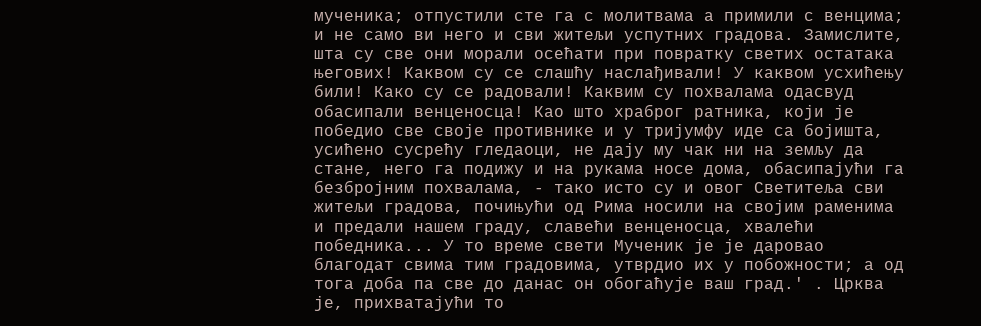мученика; отпустили сте га с молитвама а примили с венцима; и не само ви него и сви житељи успутних градова. Замислите, шта су све они морали осећати при повратку светих остатака његових! Каквом су се слашћу наслађивали! У каквом усхићењу били! Како су се радовали! Каквим су похвалама одасвуд обасипали венценосца! Као што храброг ратника, који је победио све своје противнике и у тријумфу иде са бојишта, усићено сусрећу гледаоци, не дају му чак ни на земљу да стане, него га подижу и на рукама носе дома, обасипајући га безбројним похвалама, - тако исто су и овог Светитеља сви житељи градова, почињући од Рима носили на својим раменима и предали нашем граду, славећи венценосца, хвалећи победника... У то време свети Мученик је је даровао благодат свима тим градовима, утврдио их у побожности; а од тога доба па све до данас он обогаћује ваш град.' . Црква је, прихватајући то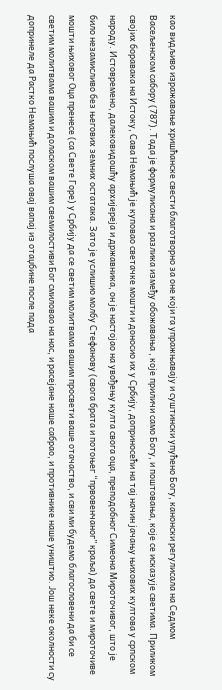као видљиво изражавање хришћанске свести благотворно за оне који га упражњавају и суштински упућено Богу, канонски регулисала на Седмом Васељенском сабору (787). Тада је формулисана и разлика између обожавања , које приличи само Богу, и поштовања, које се исказује светима. Приликом својих боравака на Истоку, Сава Немањић је куповао светачке мошти и доносио их у Србију, доприносећи на тај начин јачању њихових култова у српском народу. Истовремено, далековидошћу архијереја и државника, он је настојао на увођењу култа свога оца, преподобног Симеона Мироточивог, што је било незамисливо без његових земних остатака. Зато је услишио молбу Стефанову (свога брата и потоњег “првовенчаног” краља) да свете и мироточиве мошти њиховог Оца пренесе (са Свете Горе) у Србију да се светим молитвама вашим просвети ваше отачаство, и сви ми будемо благословени да би се светим молитвама вашим и доласком вашим свемилостиви Бог смиловао на нас, и расејане наше сабрао, и противнике наше уништио. Још неке околности су допринеле да Растко Немањић послуша овај вапај из отаџбине после пада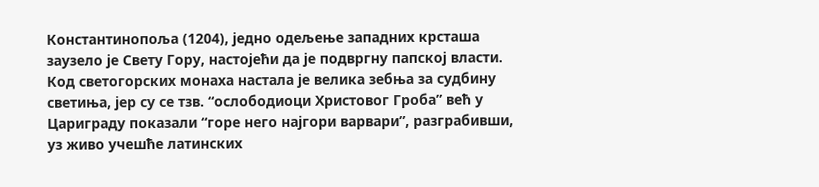Константинопоља (1204), једно одељење западних крсташа заузело је Свету Гору, настојећи да је подвргну папској власти. Код светогорских монаха настала је велика зебња за судбину светиња, јер су се тзв. “ослободиоци Христовог Гроба” већ у Цариграду показали “горе него најгори варвари”, разграбивши, уз живо учешће латинских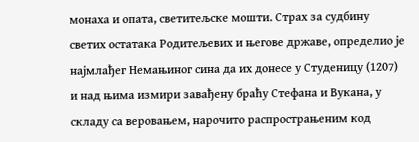монаха и опата, светитељске мошти. Страх за судбину светих остатака Родитељевих и његове државе, определио је најмлађег Немањиног сина да их донесе у Студеницу (1207) и над њима измири завађену браћу Стефана и Вукана, у складу са веровањем, нарочито распрострањеним код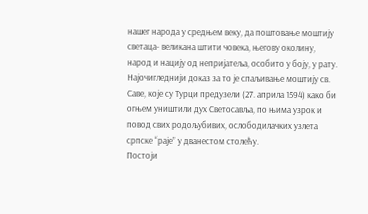нашег народа у средњем веку, да поштовање моштију светаца- великана штити човека, његову околину, народ и нацију од непријатеља, особито у боју, у рату. Најочигледнији доказ за то је спаљивање моштију св. Саве, које су Турци предузели (27. априла 1594) како би огњем уништили дух Светосавља, по њима узрок и повод свих родољубивих, ослободилачких узлета српске “раје” у дванестом столећу.
Постоји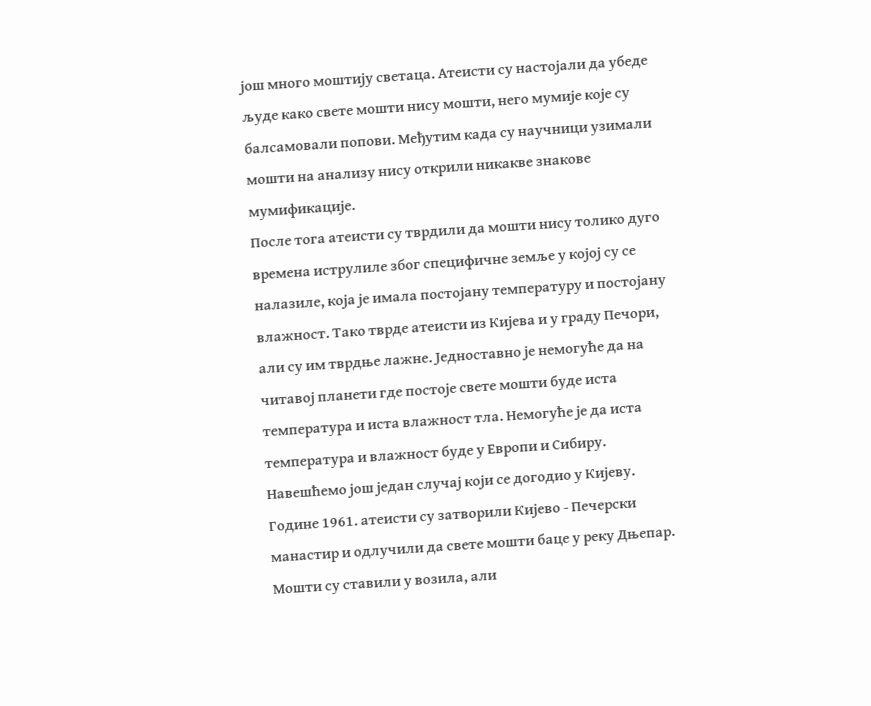још много моштију светаца. Атеисти су настојали да убеде људе како свете мошти нису мошти, него мумије које су балсамовали попови. Међутим када су научници узимали мошти на анализу нису открили никакве знакове мумификације.
После тога атеисти су тврдили да мошти нису толико дуго времена иструлиле због специфичне земље у којој су се налазиле, која је имала постојану температуру и постојану влажност. Тако тврде атеисти из Кијева и у граду Печори, али су им тврдње лажне. Једноставно је немогуће да на читавој планети где постоје свете мошти буде иста температура и иста влажност тла. Немогуће је да иста температура и влажност буде у Европи и Сибиру. Навешћемо још један случај који се догодио у Кијеву. Године 1961. атеисти су затворили Кијево - Печерски манастир и одлучили да свете мошти баце у реку Дњепар. Мошти су ставили у возила, али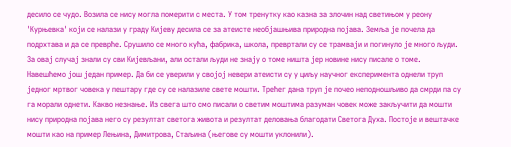десило се чудо. Возила се нису могла померити с места. У том тренутку као казна за злочин над светињом у реону 'Курњевка' који се налази у граду Кијеву десила се за атеисте необјашњива природна појава. Земља је почела да подрхтава и да се преврће. Срушило се много кућа, фабрика, школа, превртали су се трамваји и погинуло је много људи. За овај случај знали су сви Кијевљани, али остали људи не знају о томе ништа јер новине нису писале о томе.
Навешћемо још један пример. Да би се уверили у својој невери атеисти су у циљу научног експеримента однели труп једног мртвог човека у пештару где су се налазиле свете мошти. Трећег дана труп је почео неподношљиво да смрди па су га морали однети. Какво незнање. Из свега што смо писали о светим моштима разуман човек може закључити да мошти нису природна појава него су резултат светога живота и резултат деловања благодати Светога Духа. Постоје и вештачке мошти као на пример Лењина, Димитрова, Стаљина (његове су мошти уклонили).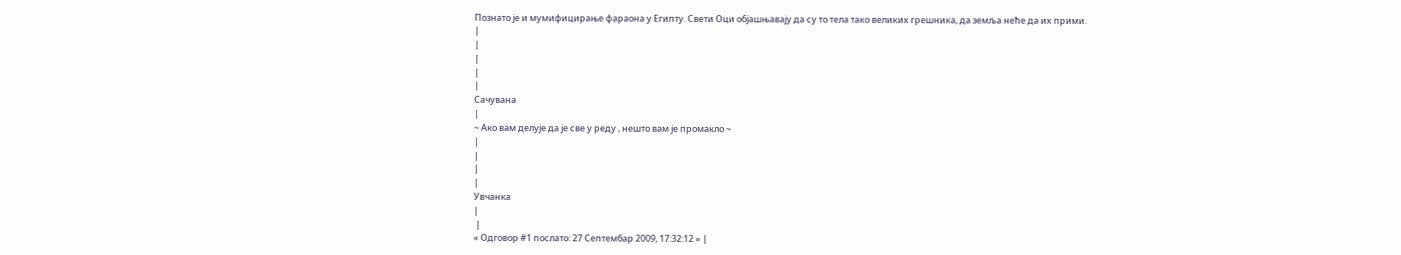Познато је и мумифицирање фараона у Египту. Свети Оци објашњавају да су то тела тако великих грешника, да земља неће да их прими.
|
|
|
|
|
Сачувана
|
~ Ако вам делује да је све у реду , нешто вам је промакло ~
|
|
|
|
Увчанка
|
 |
« Одговор #1 послато: 27 Септембар 2009, 17:32:12 » |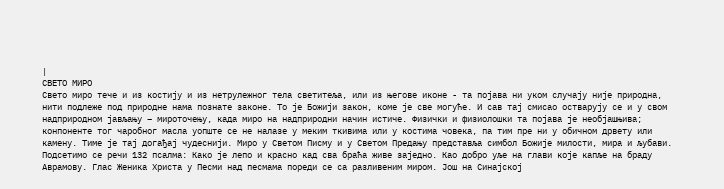|
СВЕТО МИРО
Свето миро тече и из костију и из нетрулежног тела светитеља, или из његове иконе - та појава ни уком случају није природна, нити подлеже под природне нама познате законе. То је Божији закон, коме је све могуће. И сав тај смисао остварују се и у свом надприродном јављању – мироточењу, када миро на надприродни начин истиче. Физички и физиолошки та појава је необјашњива; конпоненте тог чаробног масла уопште се не налазе у меким ткивима или у костима човека, па тим пре ни у обичном дрвету или камену. Тиме је тај догађај чудеснији. Миро у Светом Писму и у Светом Предању представља симбол Божије милости, мира и љубави. Подсетимо се речи 132 псалма: Како је лепо и красно кад сва браћа живе заједно. Као добро уље на глави које капље на браду Аврамову. Глас Женика Христа у Песми над песмама пореди се са разливеним миром. Још на Синајској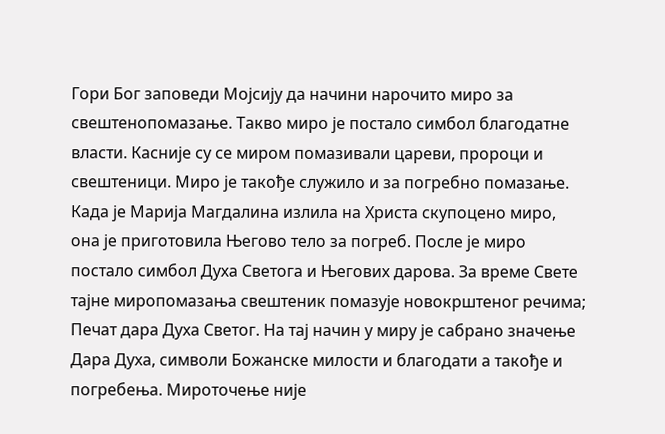Гори Бог заповеди Мојсију да начини нарочито миро за свештенопомазање. Такво миро је постало симбол благодатне власти. Касније су се миром помазивали цареви, пророци и свештеници. Миро је такође служило и за погребно помазање. Када је Марија Магдалина излила на Христа скупоцено миро, она је приготовила Његово тело за погреб. После је миро постало симбол Духа Светога и Његових дарова. За време Свете тајне миропомазања свештеник помазује новокрштеног речима; Печат дара Духа Светог. На тај начин у миру је сабрано значење Дара Духа, символи Божанске милости и благодати а такође и погребења. Мироточење није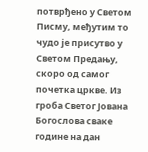потврђено у Светом Писму, међутим то чудо је присутво у Светом Предању, скоро од самог почетка цркве. Из гроба Светог Јована Богослова сваке године на дан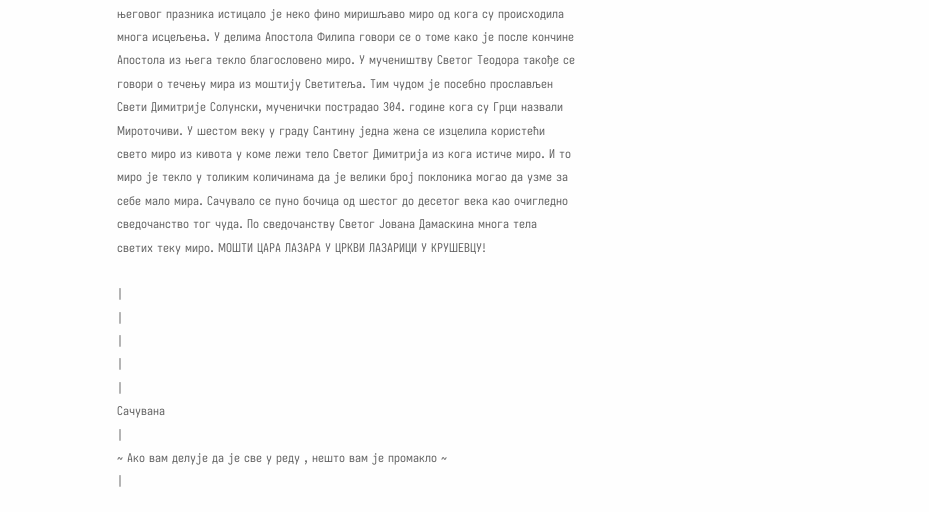његовог празника истицало је неко фино миришљаво миро од кога су происходила многа исцељења. У делима Апостола Филипа говори се о томе како је после кончине Апостола из њега текло благословено миро. У мучеништву Светог Теодора такође се говори о течењу мира из моштију Светитеља. Тим чудом је посебно прослављен Свети Димитрије Солунски, мученички пострадао 304. године кога су Грци назвали Мироточиви. У шестом веку у граду Сантину једна жена се изцелила користећи свето миро из кивота у коме лежи тело Светог Димитрија из кога истиче миро. И то миро је текло у толиким количинама да је велики број поклоника могао да узме за себе мало мира. Сачувало се пуно бочица од шестог до десетог века као очигледно сведочанство тог чуда. По сведочанству Светог Јована Дамаскина многа тела светих теку миро. МОШТИ ЦАРА ЛАЗАРА У ЦРКВИ ЛАЗАРИЦИ У КРУШЕВЦУ!

|
|
|
|
|
Сачувана
|
~ Ако вам делује да је све у реду , нешто вам је промакло ~
|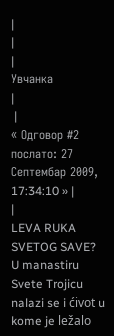|
|
|
Увчанка
|
 |
« Одговор #2 послато: 27 Септембар 2009, 17:34:10 » |
|
LEVA RUKA SVETOG SAVE?  U manastiru Svete Trojicu nalazi se i ćivot u kome je ležalo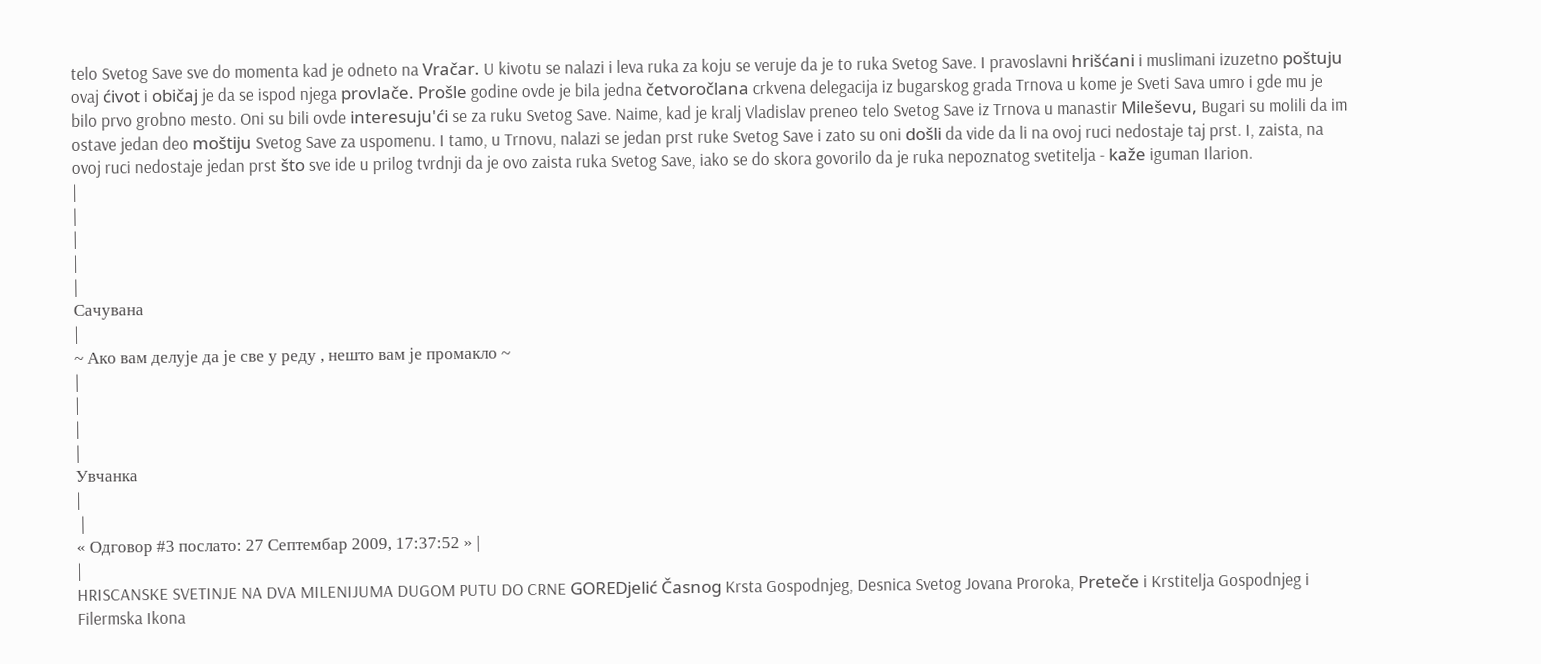telo Svetog Save sve do momenta kad je odneto na Vračar. U kivotu se nalazi i leva ruka za koju se veruje da je to ruka Svetog Save. I pravoslavni hrišćani i muslimani izuzetno poštuju ovaj ćivot i običaj je da se ispod njega provlače. Prošle godine ovde je bila jedna četvoročlana crkvena delegacija iz bugarskog grada Trnova u kome je Sveti Sava umro i gde mu je bilo prvo grobno mesto. Oni su bili ovde interesuju'ći se za ruku Svetog Save. Naime, kad je kralj Vladislav preneo telo Svetog Save iz Trnova u manastir Mileševu, Bugari su molili da im ostave jedan deo moštiju Svetog Save za uspomenu. I tamo, u Trnovu, nalazi se jedan prst ruke Svetog Save i zato su oni došli da vide da li na ovoj ruci nedostaje taj prst. I, zaista, na ovoj ruci nedostaje jedan prst što sve ide u prilog tvrdnji da je ovo zaista ruka Svetog Save, iako se do skora govorilo da je ruka nepoznatog svetitelja - kaže iguman Ilarion.
|
|
|
|
|
Сачувана
|
~ Ако вам делује да је све у реду , нешто вам је промакло ~
|
|
|
|
Увчанка
|
 |
« Одговор #3 послато: 27 Септембар 2009, 17:37:52 » |
|
HRISCANSKE SVETINJE NA DVA MILENIJUMA DUGOM PUTU DO CRNE GOREDjelić Časnog Krsta Gospodnjeg, Desnica Svetog Jovana Proroka, Preteče i Krstitelja Gospodnjeg i Filermska Ikona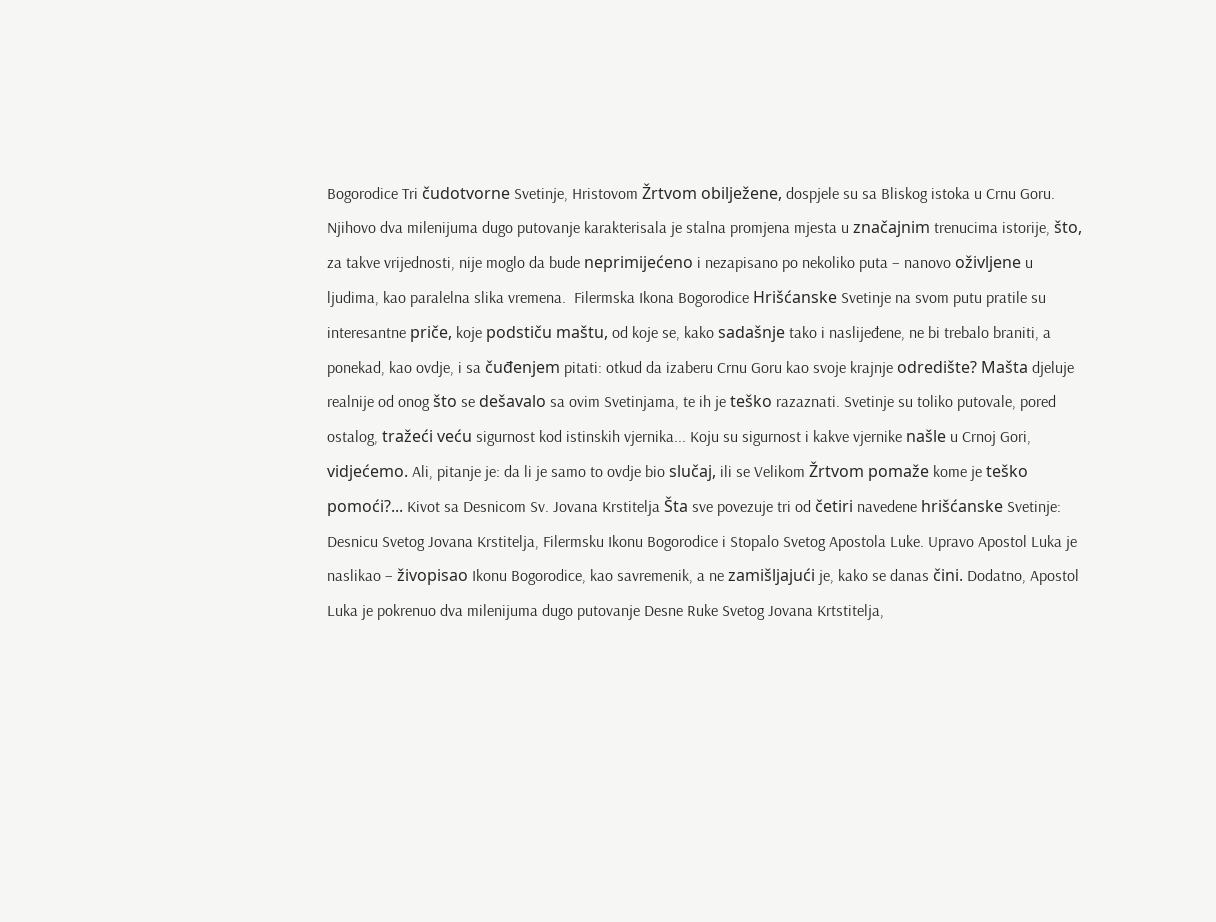Bogorodice Tri čudotvorne Svetinje, Hristovom Žrtvom obilježene, dospjele su sa Bliskog istoka u Crnu Goru. Njihovo dva milenijuma dugo putovanje karakterisala je stalna promjena mjesta u značajnim trenucima istorije, što, za takve vrijednosti, nije moglo da bude neprimijećeno i nezapisano po nekoliko puta – nanovo oživljene u ljudima, kao paralelna slika vremena.  Filermska Ikona Bogorodice Hrišćanske Svetinje na svom putu pratile su interesantne priče, koje podstiču maštu, od koje se, kako sadašnje tako i naslijeđene, ne bi trebalo braniti, a ponekad, kao ovdje, i sa čuđenjem pitati: otkud da izaberu Crnu Goru kao svoje krajnje odredište? Mašta djeluje realnije od onog što se dešavalo sa ovim Svetinjama, te ih je teško razaznati. Svetinje su toliko putovale, pored ostalog, tražeći veću sigurnost kod istinskih vjernika... Koju su sigurnost i kakve vjernike našle u Crnoj Gori, vidjećemo. Ali, pitanje je: da li je samo to ovdje bio slučaj, ili se Velikom Žrtvom pomaže kome je teško pomoći?... Kivot sa Desnicom Sv. Jovana Krstitelja Šta sve povezuje tri od četiri navedene hrišćanske Svetinje: Desnicu Svetog Jovana Krstitelja, Filermsku Ikonu Bogorodice i Stopalo Svetog Apostola Luke. Upravo Apostol Luka je naslikao – živopisao Ikonu Bogorodice, kao savremenik, a ne zamišljajući je, kako se danas čini. Dodatno, Apostol Luka je pokrenuo dva milenijuma dugo putovanje Desne Ruke Svetog Jovana Krtstitelja,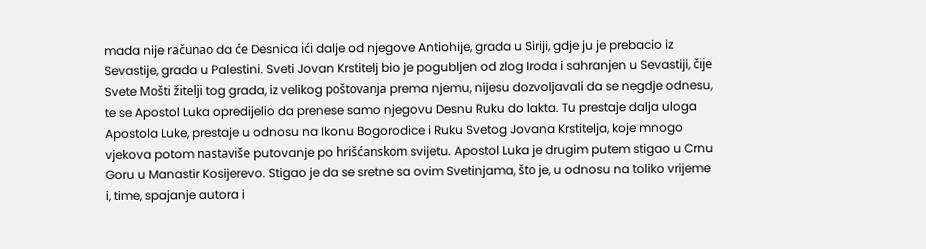mada nije računao da će Desnica ići dalje od njegove Antiohije, grada u Siriji, gdje ju je prebacio iz Sevastije, grada u Palestini. Sveti Jovan Krstitelj bio je pogubljen od zlog Iroda i sahranjen u Sevastiji, čije Svete Mošti žitelji tog grada, iz velikog poštovanja prema njemu, nijesu dozvoljavali da se negdje odnesu, te se Apostol Luka opredijelio da prenese samo njegovu Desnu Ruku do lakta. Tu prestaje dalja uloga Apostola Luke, prestaje u odnosu na Ikonu Bogorodice i Ruku Svetog Jovana Krstitelja, koje mnogo vjekova potom nastaviše putovanje po hrišćanskom svijetu. Apostol Luka je drugim putem stigao u Crnu Goru u Manastir Kosijerevo. Stigao je da se sretne sa ovim Svetinjama, što je, u odnosu na toliko vrijeme i, time, spajanje autora i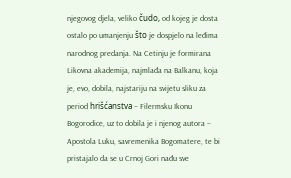njegovog djela, veliko čudo, od kojeg je dosta ostalo po umanjenju što je dospjelo na leđima narodnog predanja. Na Cetinju je formirana Likovna akademija, najmlađa na Balkanu, koja je, evo, dobila, najstariju na svijetu sliku za period hrišćanstva – Filermsku Ikonu Bogorodice, uz to dobila je i njenog autora – Apostola Luku, savremenika Bogomatere, te bi pristajalo da se u Crnoj Gori nađu sve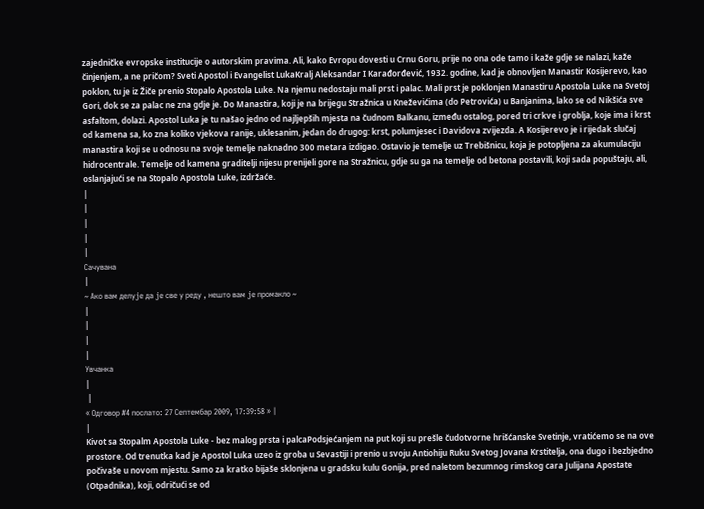zajedničke evropske institucije o autorskim pravima. Ali, kako Evropu dovesti u Crnu Goru, prije no ona ode tamo i kaže gdje se nalazi, kaže činjenjem, a ne pričom? Sveti Apostol i Evangelist LukaKralj Aleksandar I Karađorđević, 1932. godine, kad je obnovljen Manastir Kosijerevo, kao poklon, tu je iz Žiče prenio Stopalo Apostola Luke. Na njemu nedostaju mali prst i palac. Mali prst je poklonjen Manastiru Apostola Luke na Svetoj Gori, dok se za palac ne zna gdje je. Do Manastira, koji je na brijegu Stražnica u Kneževićima (do Petrovića) u Banjanima, lako se od Nikšića sve asfaltom, dolazi. Apostol Luka je tu našao jedno od najljepših mjesta na čudnom Balkanu, između ostalog, pored tri crkve i groblja, koje ima i krst od kamena sa, ko zna koliko vjekova ranije, uklesanim, jedan do drugog: krst, polumjesec i Davidova zvijezda. A Kosijerevo je i rijedak slučaj manastira koji se u odnosu na svoje temelje naknadno 300 metara izdigao. Ostavio je temelje uz Trebišnicu, koja je potopljena za akumulaciju hidrocentrale. Temelje od kamena graditelji nijesu prenijeli gore na Stražnicu, gdje su ga na temelje od betona postavili, koji sada popuštaju, ali, oslanjajući se na Stopalo Apostola Luke, izdržaće.
|
|
|
|
|
Сачувана
|
~ Ако вам делује да је све у реду , нешто вам је промакло ~
|
|
|
|
Увчанка
|
 |
« Одговор #4 послато: 27 Септембар 2009, 17:39:58 » |
|
Kivot sa Stopalm Apostola Luke - bez malog prsta i palcaPodsjećanjem na put koji su prešle čudotvorne hrišćanske Svetinje, vratićemo se na ove prostore. Od trenutka kad je Apostol Luka uzeo iz groba u Sevastiji i prenio u svoju Antiohiju Ruku Svetog Jovana Krstitelja, ona dugo i bezbjedno počivaše u novom mjestu. Samo za kratko bijaše sklonjena u gradsku kulu Gonija, pred naletom bezumnog rimskog cara Julijana Apostate (Otpadnika), koji, odričući se od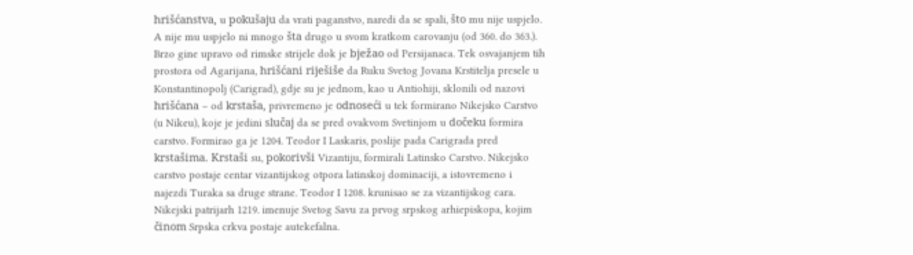hrišćanstva, u pokušaju da vrati paganstvo, naredi da se spali, što mu nije uspjelo. A nije mu uspjelo ni mnogo šta drugo u svom kratkom carovanju (od 360. do 363.). Brzo gine upravo od rimske strijele dok je bježao od Persijanaca. Tek osvajanjem tih prostora od Agarijana, hrišćani riješiše da Ruku Svetog Jovana Krstitelja presele u Konstantinopolj (Carigrad), gdje su je jednom, kao u Antiohiji, sklonili od nazovi hrišćana – od krstaša, privremeno je odnoseći u tek formirano Nikejsko Carstvo (u Nikeu), koje je jedini slučaj da se pred ovakvom Svetinjom u dočeku formira carstvo. Formirao ga je 1204. Teodor I Laskaris, poslije pada Carigrada pred krstašima. Krstaši su, pokorivši Vizantiju, formirali Latinsko Carstvo. Nikejsko carstvo postaje centar vizantijskog otpora latinskoj dominaciji, a istovremeno i najezdi Turaka sa druge strane. Teodor I 1208. krunisao se za vizantijskog cara. Nikejski patrijarh 1219. imenuje Svetog Savu za prvog srpskog arhiepiskopa, kojim činom Srpska crkva postaje autekefalna.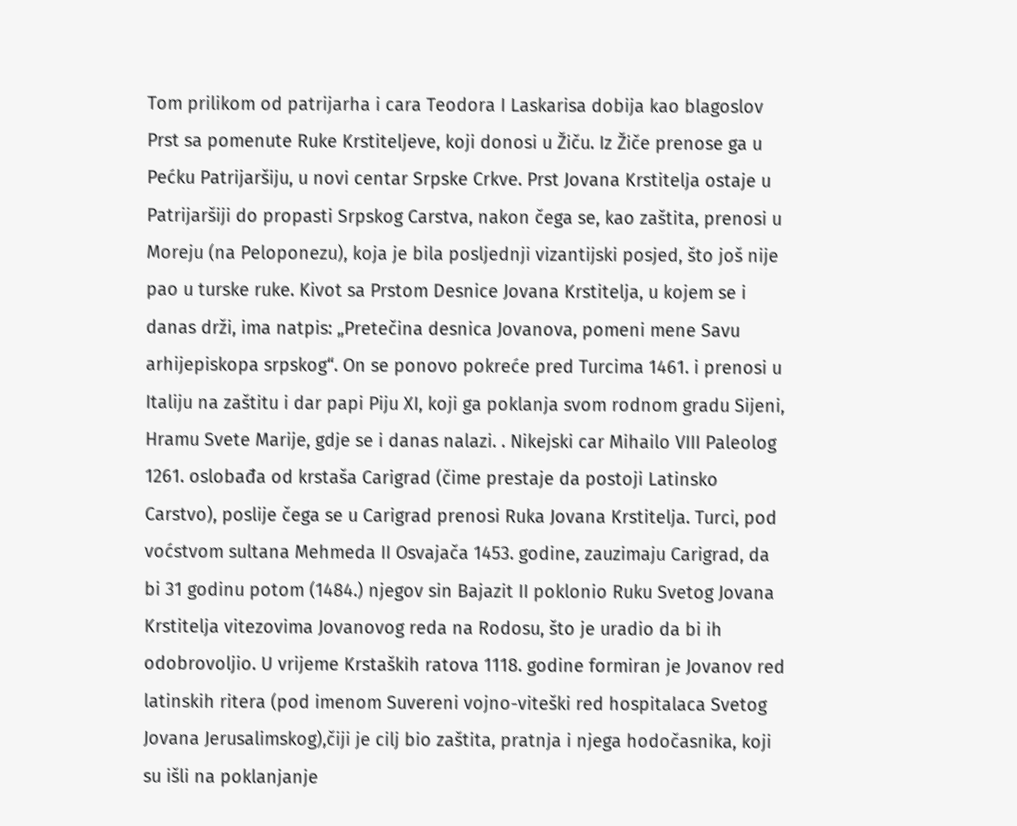Tom prilikom od patrijarha i cara Teodora I Laskarisa dobija kao blagoslov Prst sa pomenute Ruke Krstiteljeve, koji donosi u Žiču. Iz Žiče prenose ga u Pećku Patrijaršiju, u novi centar Srpske Crkve. Prst Jovana Krstitelja ostaje u Patrijaršiji do propasti Srpskog Carstva, nakon čega se, kao zaštita, prenosi u Moreju (na Peloponezu), koja je bila posljednji vizantijski posjed, što još nije pao u turske ruke. Kivot sa Prstom Desnice Jovana Krstitelja, u kojem se i danas drži, ima natpis: „Pretečina desnica Jovanova, pomeni mene Savu arhijepiskopa srpskog“. On se ponovo pokreće pred Turcima 1461. i prenosi u Italiju na zaštitu i dar papi Piju XI, koji ga poklanja svom rodnom gradu Sijeni, Hramu Svete Marije, gdje se i danas nalazi. . Nikejski car Mihailo VIII Paleolog 1261. oslobađa od krstaša Carigrad (čime prestaje da postoji Latinsko Carstvo), poslije čega se u Carigrad prenosi Ruka Jovana Krstitelja. Turci, pod voćstvom sultana Mehmeda II Osvajača 1453. godine, zauzimaju Carigrad, da bi 31 godinu potom (1484.) njegov sin Bajazit II poklonio Ruku Svetog Jovana Krstitelja vitezovima Jovanovog reda na Rodosu, što je uradio da bi ih odobrovoljio. U vrijeme Krstaških ratova 1118. godine formiran je Jovanov red latinskih ritera (pod imenom Suvereni vojno-viteški red hospitalaca Svetog Jovana Jerusalimskog),čiji je cilj bio zaštita, pratnja i njega hodočasnika, koji su išli na poklanjanje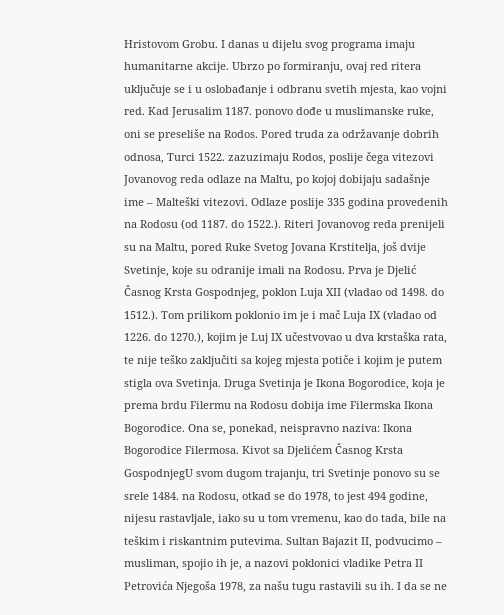Hristovom Grobu. I danas u dijelu svog programa imaju humanitarne akcije. Ubrzo po formiranju, ovaj red ritera uključuje se i u oslobađanje i odbranu svetih mjesta, kao vojni red. Kad Jerusalim 1187. ponovo dođe u muslimanske ruke, oni se preseliše na Rodos. Pored truda za održavanje dobrih odnosa, Turci 1522. zazuzimaju Rodos, poslije čega vitezovi Jovanovog reda odlaze na Maltu, po kojoj dobijaju sadašnje ime – Malteški vitezovi. Odlaze poslije 335 godina provedenih na Rodosu (od 1187. do 1522.). Riteri Jovanovog reda prenijeli su na Maltu, pored Ruke Svetog Jovana Krstitelja, još dvije Svetinje, koje su odranije imali na Rodosu. Prva je Djelić Časnog Krsta Gospodnjeg, poklon Luja XII (vladao od 1498. do 1512.). Tom prilikom poklonio im je i mač Luja IX (vladao od 1226. do 1270.), kojim je Luj IX učestvovao u dva krstaška rata, te nije teško zaključiti sa kojeg mjesta potiče i kojim je putem stigla ova Svetinja. Druga Svetinja je Ikona Bogorodice, koja je prema brdu Filermu na Rodosu dobija ime Filermska Ikona Bogorodice. Ona se, ponekad, neispravno naziva: Ikona Bogorodice Filermosa. Kivot sa Djelićem Časnog Krsta GospodnjegU svom dugom trajanju, tri Svetinje ponovo su se srele 1484. na Rodosu, otkad se do 1978, to jest 494 godine, nijesu rastavljale, iako su u tom vremenu, kao do tada, bile na teškim i riskantnim putevima. Sultan Bajazit II, podvucimo – musliman, spojio ih je, a nazovi poklonici vladike Petra II Petrovića Njegoša 1978, za našu tugu rastavili su ih. I da se ne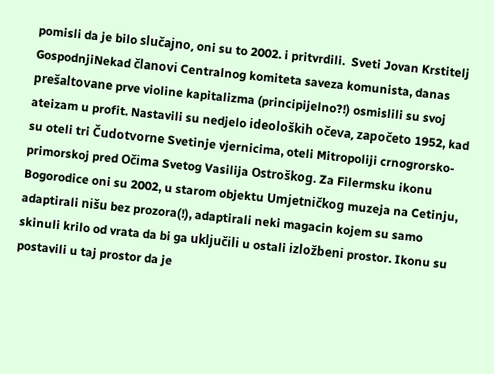pomisli da je bilo slučajno, oni su to 2002. i pritvrdili.  Sveti Jovan Krstitelj GospodnjiNekad članovi Centralnog komiteta saveza komunista, danas prešaltovane prve violine kapitalizma (principijelno?!) osmislili su svoj ateizam u profit. Nastavili su nedjelo ideoloških očeva, započeto 1952, kad su oteli tri Čudotvorne Svetinje vjernicima, oteli Mitropoliji crnogrorsko-primorskoj pred Očima Svetog Vasilija Ostroškog. Za Filermsku ikonu Bogorodice oni su 2002, u starom objektu Umjetničkog muzeja na Cetinju, adaptirali nišu bez prozora(!), adaptirali neki magacin kojem su samo skinuli krilo od vrata da bi ga uključili u ostali izložbeni prostor. Ikonu su postavili u taj prostor da je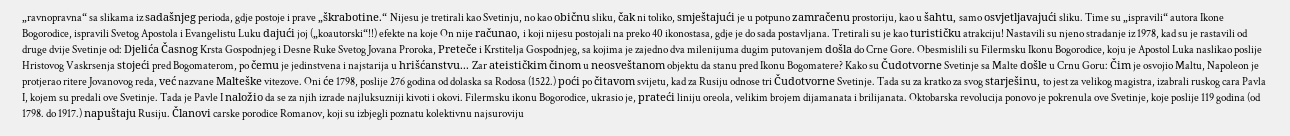„ravnopravna“ sa slikama iz sadašnjeg perioda, gdje postoje i prave „škrabotine.“ Nijesu je tretirali kao Svetinju, no kao običnu sliku, čak ni toliko, smještajući je u potpuno zamračenu prostoriju, kao u šahtu, samo osvjetljavajući sliku. Time su „ispravili“ autora Ikone Bogorodice, ispravili Svetog Apostola i Evangelistu Luku dajući joj („koautorski“!!) efekte na koje On nije računao, i koji nijesu postojali na preko 40 ikonostasa, gdje je do sada postavljana. Tretirali su je kao turističku atrakciju! Nastavili su njeno stradanje iz 1978, kad su je rastavili od druge dvije Svetinje od: Djelića Časnog Krsta Gospodnjeg i Desne Ruke Svetog Jovana Proroka, Preteče i Krstitelja Gospodnjeg, sa kojima je zajedno dva milenijuma dugim putovanjem došla do Crne Gore. Obesmislili su Filermsku Ikonu Bogorodice, koju je Apostol Luka naslikao poslije Hristovog Vaskrsenja stojeći pred Bogomaterom, po čemu je jedinstvena i najstarija u hrišćanstvu... Zar ateističkim činom u neosveštanom objektu da stanu pred Ikonu Bogomatere? Kako su Čudotvorne Svetinje sa Malte došle u Crnu Goru: Čim je osvojio Maltu, Napoleon je protjerao ritere Jovanovog reda, već nazvane Malteške vitezove. Oni će 1798, poslije 276 godina od dolaska sa Rodosa (1522.) poći po čitavom svijetu, kad za Rusiju odnose tri Čudotvorne Svetinje. Tada su za kratko za svog starješinu, to jest za velikog magistra, izabrali ruskog cara Pavla I, kojem su predali ove Svetinje. Tada je Pavle I naložio da se za njih izrade najluksuzniji kivoti i okovi. Filermsku ikonu Bogorodice, ukrasio je, prateći liniju oreola, velikim brojem dijamanata i brilijanata. Oktobarska revolucija ponovo je pokrenula ove Svetinje, koje poslije 119 godina (od 1798. do 1917.) napuštaju Rusiju. Članovi carske porodice Romanov, koji su izbjegli poznatu kolektivnu najsuroviju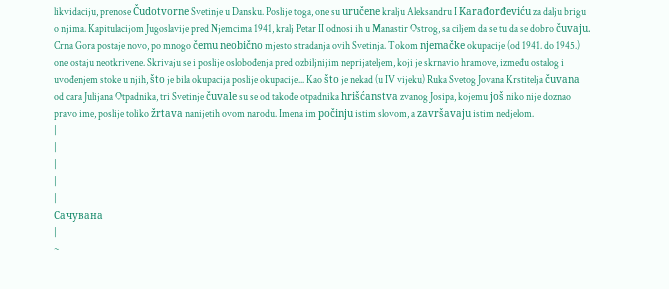likvidaciju, prenose Čudotvorne Svetinje u Dansku. Poslije toga, one su uručene kralju Aleksandru I Karađorđeviću za dalju brigu o njima. Kapitulacijom Jugoslavije pred Njemcima 1941, kralj Petar II odnosi ih u Manastir Ostrog, sa ciljem da se tu da se dobro čuvaju. Crna Gora postaje novo, po mnogo čemu neobično mjesto stradanja ovih Svetinja. Tokom njemačke okupacije (od 1941. do 1945.) one ostaju neotkrivene. Skrivaju se i poslije oslobođenja pred ozbiljnijim neprijateljem, koji je skrnavio hramove, između ostalog i uvođenjem stoke u njih, što je bila okupacija poslije okupacije... Kao što je nekad (u IV vijeku) Ruka Svetog Jovana Krstitelja čuvana od cara Julijana Otpadnika, tri Svetinje čuvale su se od takođe otpadnika hrišćanstva zvanog Josipa, kojemu još niko nije doznao pravo ime, poslije toliko žrtava nanijetih ovom narodu. Imena im počinju istim slovom, a završavaju istim nedjelom.
|
|
|
|
|
Сачувана
|
~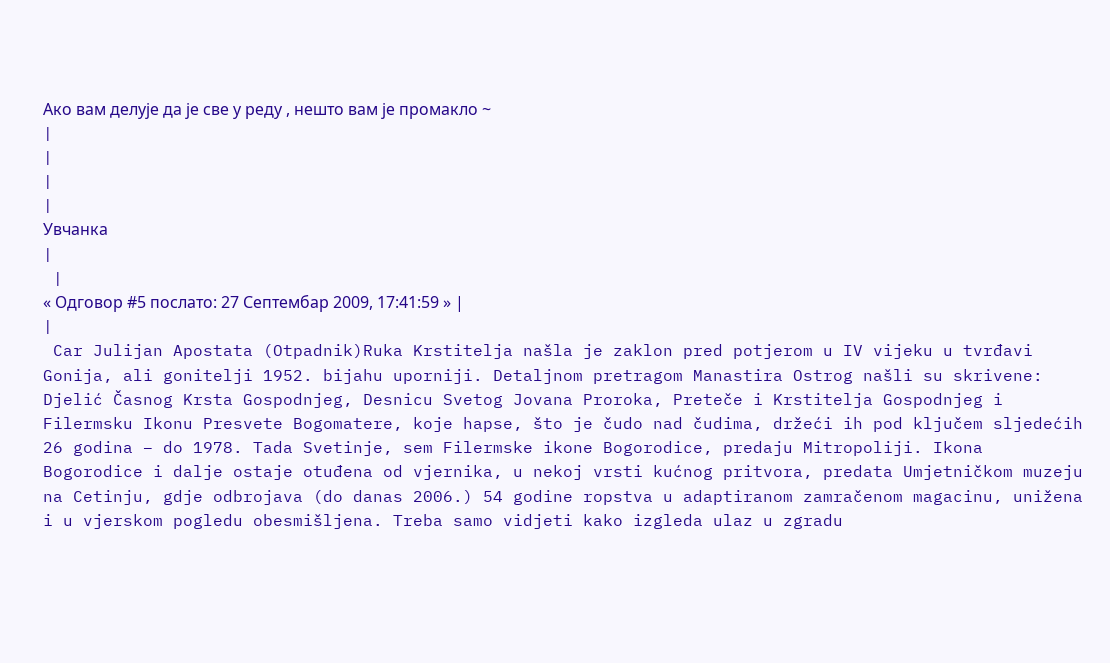Ако вам делује да је све у реду , нешто вам је промакло ~
|
|
|
|
Увчанка
|
 |
« Одговор #5 послато: 27 Септембар 2009, 17:41:59 » |
|
 Car Julijan Apostata (Otpadnik)Ruka Krstitelja našla je zaklon pred potjerom u IV vijeku u tvrđavi Gonija, ali gonitelji 1952. bijahu uporniji. Detaljnom pretragom Manastira Ostrog našli su skrivene: Djelić Časnog Krsta Gospodnjeg, Desnicu Svetog Jovana Proroka, Preteče i Krstitelja Gospodnjeg i Filermsku Ikonu Presvete Bogomatere, koje hapse, što je čudo nad čudima, držeći ih pod ključem sljedećih 26 godina – do 1978. Tada Svetinje, sem Filermske ikone Bogorodice, predaju Mitropoliji. Ikona Bogorodice i dalje ostaje otuđena od vjernika, u nekoj vrsti kućnog pritvora, predata Umjetničkom muzeju na Cetinju, gdje odbrojava (do danas 2006.) 54 godine ropstva u adaptiranom zamračenom magacinu, unižena i u vjerskom pogledu obesmišljena. Treba samo vidjeti kako izgleda ulaz u zgradu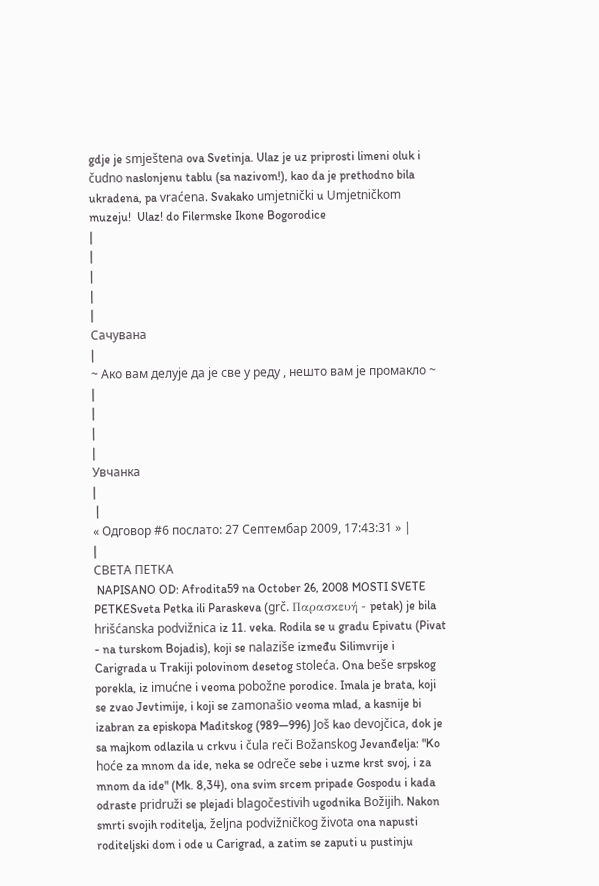gdje je smještena ova Svetinja. Ulaz je uz priprosti limeni oluk i čudno naslonjenu tablu (sa nazivom!), kao da je prethodno bila ukradena, pa vraćena. Svakako umjetnički u Umjetničkom muzeju!  Ulaz! do Filermske Ikone Bogorodice
|
|
|
|
|
Сачувана
|
~ Ако вам делује да је све у реду , нешто вам је промакло ~
|
|
|
|
Увчанка
|
 |
« Одговор #6 послато: 27 Септембар 2009, 17:43:31 » |
|
СВЕТА ПЕТКА
 NAPISANO OD: Afrodita59 na October 26, 2008 MOSTI SVETE PETKESveta Petka ili Paraskeva (grč. Παρασκευή - petak) je bila hrišćanska podvižnica iz 11. veka. Rodila se u gradu Epivatu (Pivat - na turskom Bojadis), koji se nalaziše između Silimvrije i Carigrada u Trakiji polovinom desetog stoleća. Ona beše srpskog porekla, iz imućne i veoma pobožne porodice. Imala je brata, koji se zvao Jevtimije, i koji se zamonašio veoma mlad, a kasnije bi izabran za episkopa Maditskog (989—996) Još kao devojčica, dok je sa majkom odlazila u crkvu i čula reči Božanskog Jevanđelja: "Ko hoće za mnom da ide, neka se odreče sebe i uzme krst svoj, i za mnom da ide" (Mk. 8,34), ona svim srcem pripade Gospodu i kada odraste pridruži se plejadi blagočestivih ugodnika Božijih. Nakon smrti svojih roditelja, željna podvižničkog života ona napusti roditeljski dom i ode u Carigrad, a zatim se zaputi u pustinju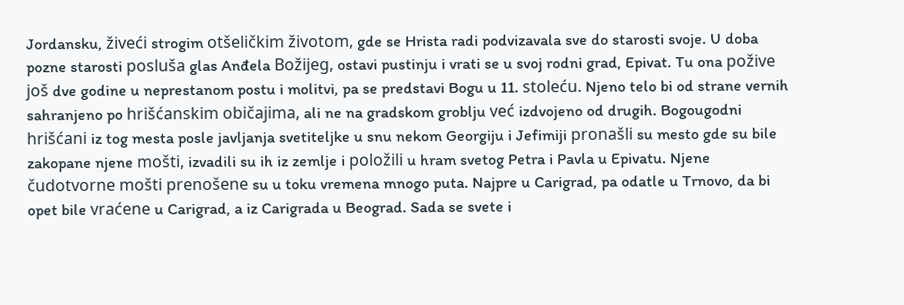Jordansku, živeći strogim otšeličkim životom, gde se Hrista radi podvizavala sve do starosti svoje. U doba pozne starosti posluša glas Anđela Božijeg, ostavi pustinju i vrati se u svoj rodni grad, Epivat. Tu ona požive još dve godine u neprestanom postu i molitvi, pa se predstavi Bogu u 11. stoleću. Njeno telo bi od strane vernih sahranjeno po hrišćanskim običajima, ali ne na gradskom groblju već izdvojeno od drugih. Bogougodni hrišćani iz tog mesta posle javljanja svetiteljke u snu nekom Georgiju i Jefimiji pronašli su mesto gde su bile zakopane njene mošti, izvadili su ih iz zemlje i položili u hram svetog Petra i Pavla u Epivatu. Njene čudotvorne mošti prenošene su u toku vremena mnogo puta. Najpre u Carigrad, pa odatle u Trnovo, da bi opet bile vraćene u Carigrad, a iz Carigrada u Beograd. Sada se svete i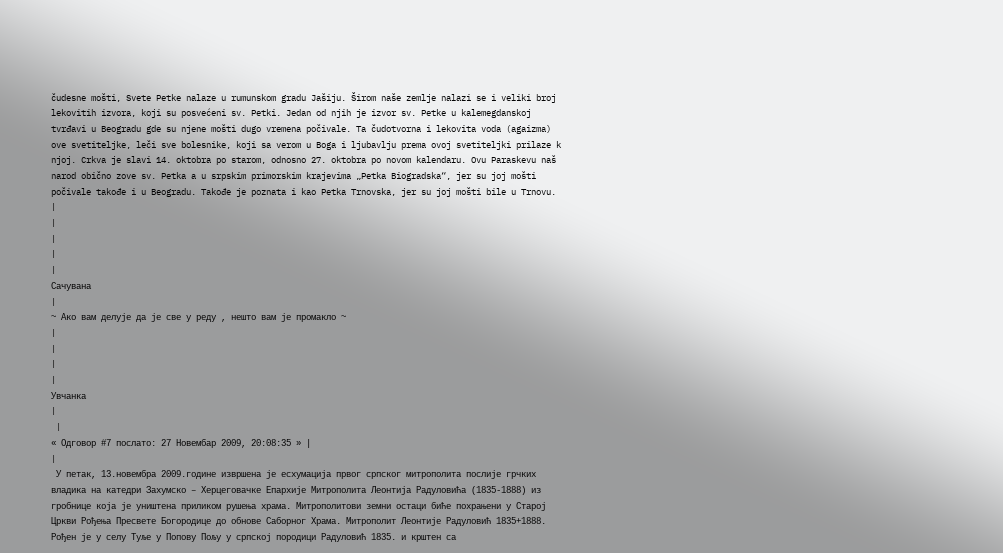čudesne mošti, Svete Petke nalaze u rumunskom gradu Jašiju. Širom naše zemlje nalazi se i veliki broj lekovitih izvora, koji su posvećeni sv. Petki. Jedan od njih je izvor sv. Petke u kalemegdanskoj tvrđavi u Beogradu gde su njene mošti dugo vremena počivale. Ta čudotvorna i lekovita voda (agaizma) ove svetiteljke, leči sve bolesnike, koji sa verom u Boga i ljubavlju prema ovoj svetiteljki prilaze k njoj. Crkva je slavi 14. oktobra po starom, odnosno 27. oktobra po novom kalendaru. Ovu Paraskevu naš narod obično zove sv. Petka a u srpskim primorskim krajevima „Petka Biogradska“, jer su joj mošti počivale takođe i u Beogradu. Takođe je poznata i kao Petka Trnovska, jer su joj mošti bile u Trnovu.
|
|
|
|
|
Сачувана
|
~ Ако вам делује да је све у реду , нешто вам је промакло ~
|
|
|
|
Увчанка
|
 |
« Одговор #7 послато: 27 Новембар 2009, 20:08:35 » |
|
 У петак, 13.новембра 2009.године извршена је есхумација првог српског митрополита послије грчких владика на катедри Захумско – Херцеговачке Епархије Митрополита Леонтија Радуловића (1835-1888) из гробнице која је уништена приликом рушења храма. Митрополитови земни остаци биће похрањени у Старој Цркви Рођења Пресвете Богородице до обнове Саборног Храма. Митрополит Леонтије Радуловић 1835+1888. Рођен је у селу Туље у Попову Пољу у српској породици Радуловић 1835. и крштен са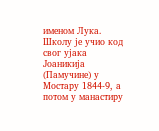именом Лука. Школу је учио код свог ујака Јоаникија (Памучине) у Мостару 1844-9, а потом у манастиру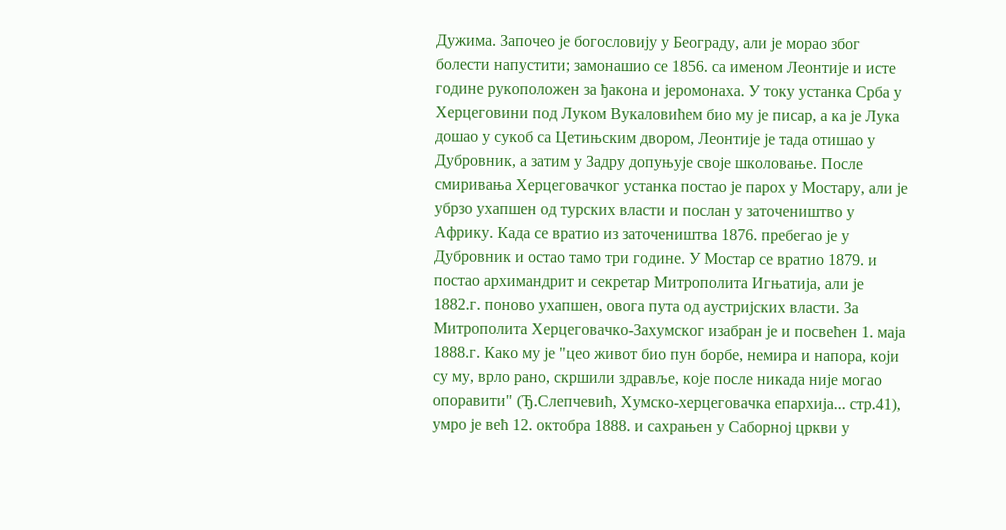Дужима. Започео је богословију у Београду, али је морао због болести напустити; замонашио се 1856. са именом Леонтије и исте године рукоположен за ђакона и јеромонаха. У току устанка Срба у Херцеговини под Луком Вукаловићем био му је писар, а ка је Лука дошао у сукоб са Цетињским двором, Леонтије је тада отишао у Дубровник, а затим у Задру допуњује своје школовање. После смиривања Херцеговачког устанка постао је парох у Мостару, али је убрзо ухапшен од турских власти и послан у заточеништво у Африку. Када се вратио из заточеништва 1876. пребегао је у Дубровник и остао тамо три године. У Мостар се вратио 1879. и постао архимандрит и секретар Митрополита Игњатија, али је 1882.г. поново ухапшен, овога пута од аустријских власти. За Митрополита Херцеговачко-Захумског изабран је и посвећен 1. маја 1888.г. Како му је "цео живот био пун борбе, немира и напора, који су му, врло рано, скршили здравље, које после никада није могао опоравити" (Ђ.Слепчевић, Хумско-херцеговачка епархија... стр.41), умро је већ 12. октобра 1888. и сахрањен у Саборној цркви у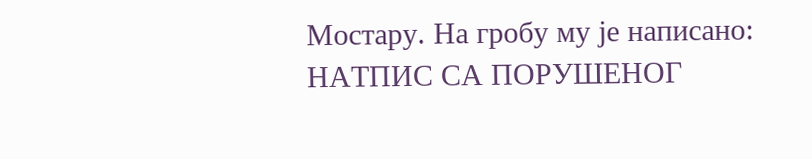Мостару. На гробу му је написано: НАТПИС СА ПОРУШЕНОГ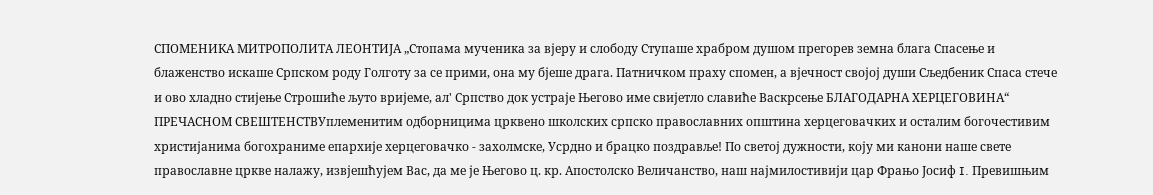СПОМЕНИКА МИТРОПОЛИТА ЛЕОНТИЈА „Стопама мученика за вјеру и слободу Ступаше храбром душом прегорев земна блага Спасење и блаженство искаше Српском роду Голготу за се прими, она му бјеше драга. Патничком праху спомен, а вјечност својој души Сљедбеник Спаса стече и ово хладно стијење Строшиће љуто вријеме, ал' Српство док устраје Његово име свијетло славиће Васкрсење БЛАГОДАРНА ХЕРЦЕГОВИНА“ ПРЕЧАСНОМ СВЕШТЕНСТВУплеменитим одборницима црквено школских српско православних општина херцеговачких и осталим богочестивим христијанима богохраниме епархије херцеговачко - захолмске, Усрдно и брацко поздравље! По светој дужности, коју ми канони наше свете православне цркве налажу, извјешћујем Вас, да ме је Његово ц. кр. Апостолско Величанство, наш најмилостивији цар Фрањо Јосиф I. Превишњим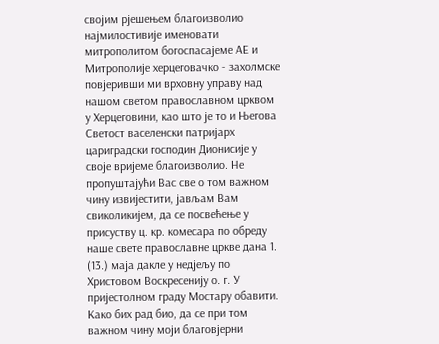својим рјешењем благоизволио најмилостивије именовати митрополитом богоспасајеме АЕ и Митрополије херцеговачко - захолмске повјеривши ми врховну управу над нашом светом православном црквом у Херцеговини, као што је то и Његова Светост васеленски патријарх цариградски господин Дионисије у своје вријеме благоизволио. Не пропуштајући Вас све о том важном чину извијестити, јављам Вам свиколикијем, да се посвећење у присуству ц. кр. комесара по обреду наше свете православне цркве дана 1. (13.) маја дакле у недјељу по Христовом Воскресенију о. г. У пријестолном граду Мостару обавити. Како бих рад био, да се при том важном чину моји благовјерни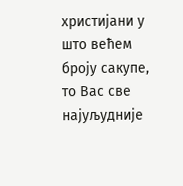христијани у што већем броју сакупе, то Вас све најуљудније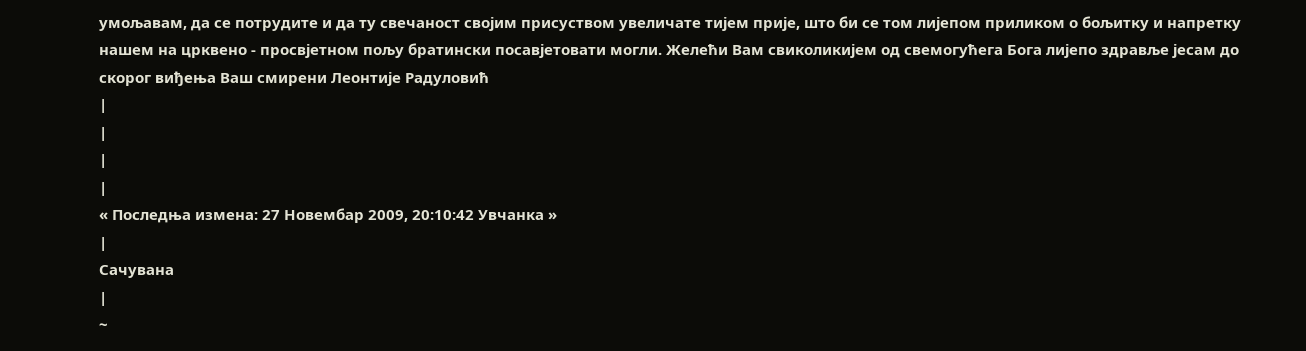умољавам, да се потрудите и да ту свечаност својим присуством увеличате тијем прије, што би се том лијепом приликом о бољитку и напретку нашем на црквено - просвјетном пољу братински посавјетовати могли. Желећи Вам свиколикијем од свемогућега Бога лијепо здравље јесам до скорог виђења Ваш смирени Леонтије Радуловић
|
|
|
|
« Последња измена: 27 Новембар 2009, 20:10:42 Увчанка »
|
Сачувана
|
~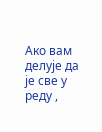Ако вам делује да је све у реду ,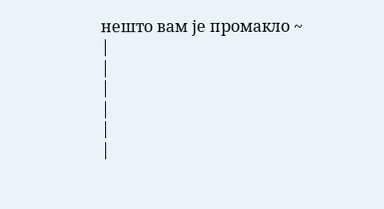нешто вам је промакло ~
|
|
|
|
|
|